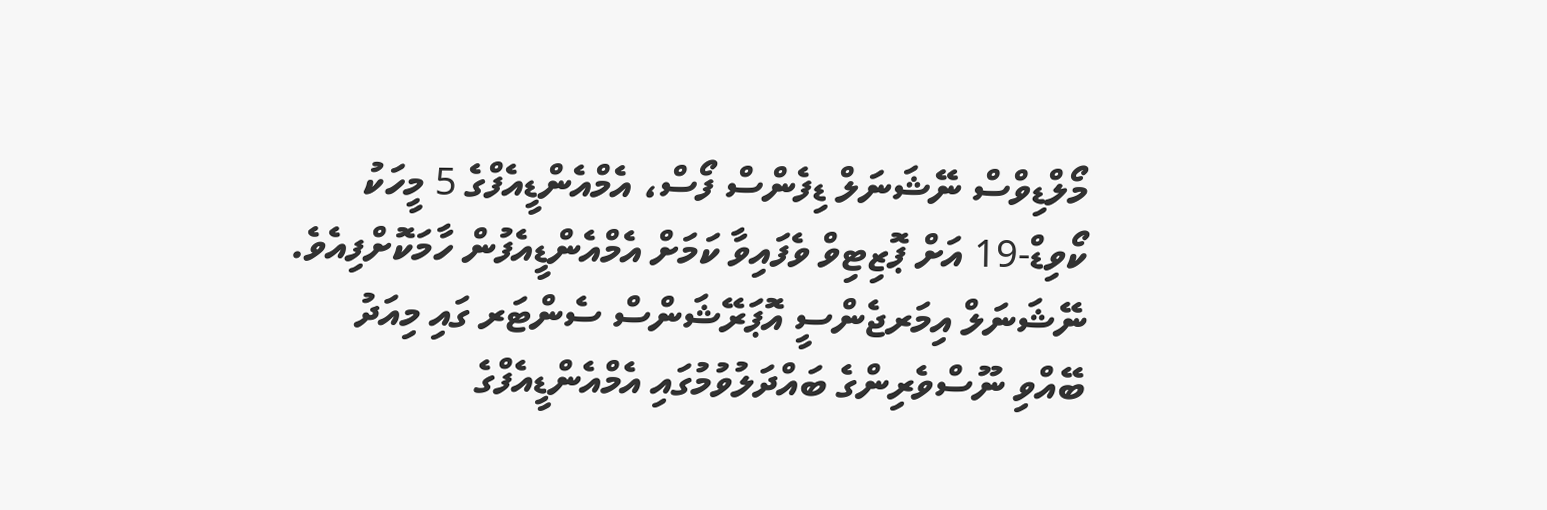މޯލްޑިވްސް ނޭޝަނަލް ޑިފެންސް ފޯސް، އެމްއެންޑީއެފްގެ 5 މީހަކު ކޯވިޑް-19 އަށް ޕޮޒިޓިވް ވެފައިވާ ކަމަށް އެމްއެންޑީއެފުން ހާމަކޮށްފިއެވެ.
ނޭޝަނަލް އިމަރޖެންސީ އޮޕަރޭޝަންސް ސެންޓަރ ގައި މިއަދު ބޭއްވި ނޫސްވެރިންގެ ބައްދަލުވުމުގައި އެމްއެންޑީއެފްގެ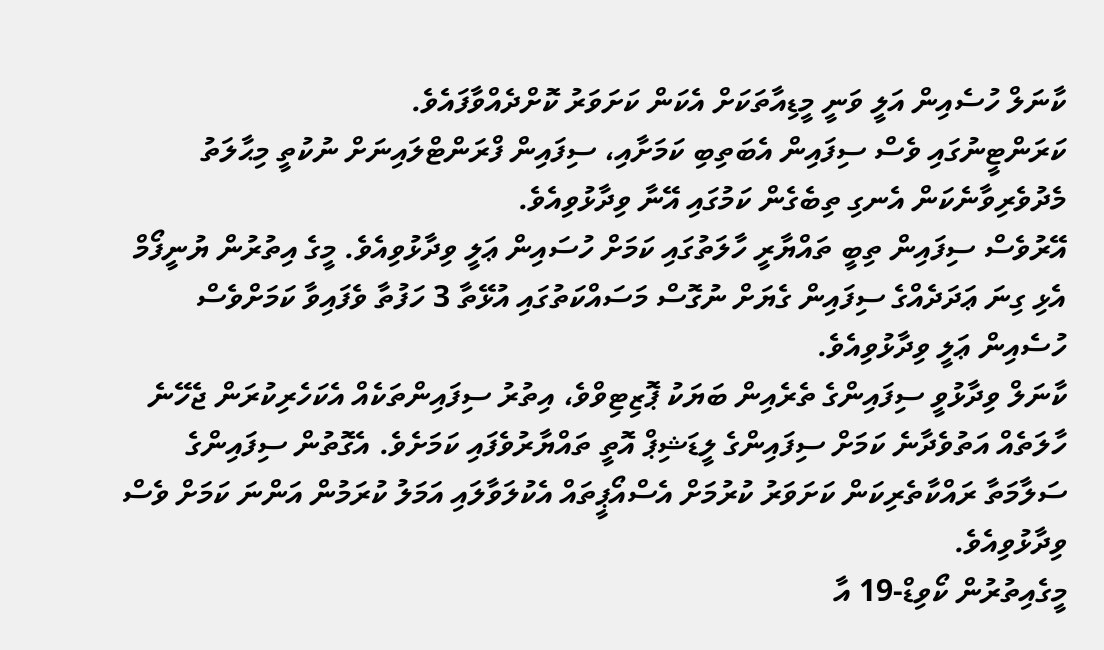ކާނަލް ހުސެއިން އަލީ ވަނީ މީޑިއާތަކަށް އެކަން ކަށަވަރު ކޮށްދެއްވާފައެވެ.
ކަރަންޓީނުގައި ވެސް ސިފައިން އެބަތިބި ކަމަށާއި، ސިފައިން ފްރަންޓްލައިނަށް ނުކުތީ މިޙާލަތު މެދުވެރިވާނެކަން އެނގި ތިބެގެން ކަމުގައި އޭނާ ވިދާޅުވިއެވެ.
އޭރުވެސް ސިފައިން ތިބީ ތައްޔާރީ ހާލަތުގައި ކަމަށް ހުސައިން ޢަލީ ވިދާޅުވިއެވެ. މީގެ އިތުރުން ޔުނީފޯމް އެޅި ގިނަ ޢަދަދެއްގެ ސިފައިން ގެޔަށް ނުގޮސް މަސައްކަތުގައި އުޅޭތާ 3 ހަފުތާ ވެފައިވާ ކަމަށްވެސް ހުސެއިން ޢަލީ ވިދާޅުވިއެވެ.
ކާނަލް ވިދާޅުވީ ސިފައިންގެ ތެރެއިން ބަޔަކު ޕޮޒިޓިވްވެ، އިތުރު ސިފައިންތަކެއް އެކަހެރިކުރަން ޖެހޭނެ ހާލަތެއް އަތުވެދާނެ ކަމަށް ސިފައިންގެ ލީޑަޝިޕް އޮތީ ތައްޔާރުވެފައި ކަމަށެވެ. އެގޮތުން ސިފައިންގެ ސަލާމަތާ ރައްކާތެރިކަން ކަށަވަރު ކުރުމަށް އެސްއޯޕީތައް އެކުލަވާލައި އަމަލު ކުރަމުން އަންނަ ކަމަށް ވެސް ވިދާޅުވިއެވެ.
މީގެއިތުރުން ކޯވިޑް-19 އާ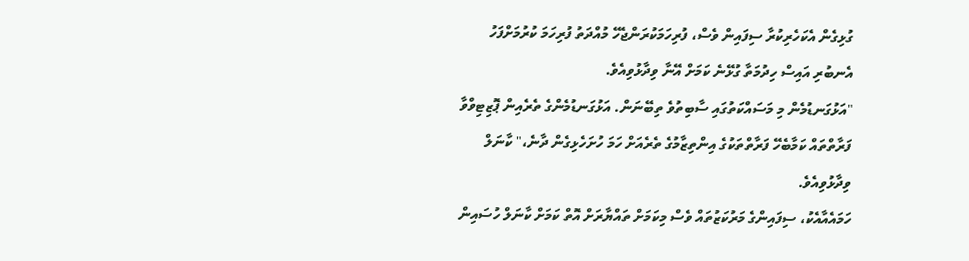ގުޅިގެން އެކަހެރިކުރާ ސިފައިން ވެސް، ފުރިހަމަކުރަންޖެހޭ މުއްދަތު ފުރިހަމަ ކުރުމަށްފަހު އެނބުރި އައިސް ހިދުމަތާ ގުޅޭނެ ކަމަށް އޭނާ ވިދާޅުވިއެވެ.
"އަޅުގަނޑުމެން މި މަސައްކަތުގައި ސާބިތުވެ ތިބޭނަން. އަޅުގަނޑުމެންގެ ތެރެއިން ޕޮޒިޓިވްވާ ފަރާތްތައް ކަމާބެހޭ ފަރާތްތަކުގެ އިންތިޒާމުގެ ތެރެއަށް ހަމަ ހުށަހެޅިގެން ދާނެ،" ކާނަލް ވިދާޅުވިއެވެ.
ހަމައެއާއެކު، ސިފައިންގެ މަރުކަޒުތައް ވެސް މިކަމަށް ތައްޔާރަށް އޮތް ކަމަށް ކާނަލް ހުސައިން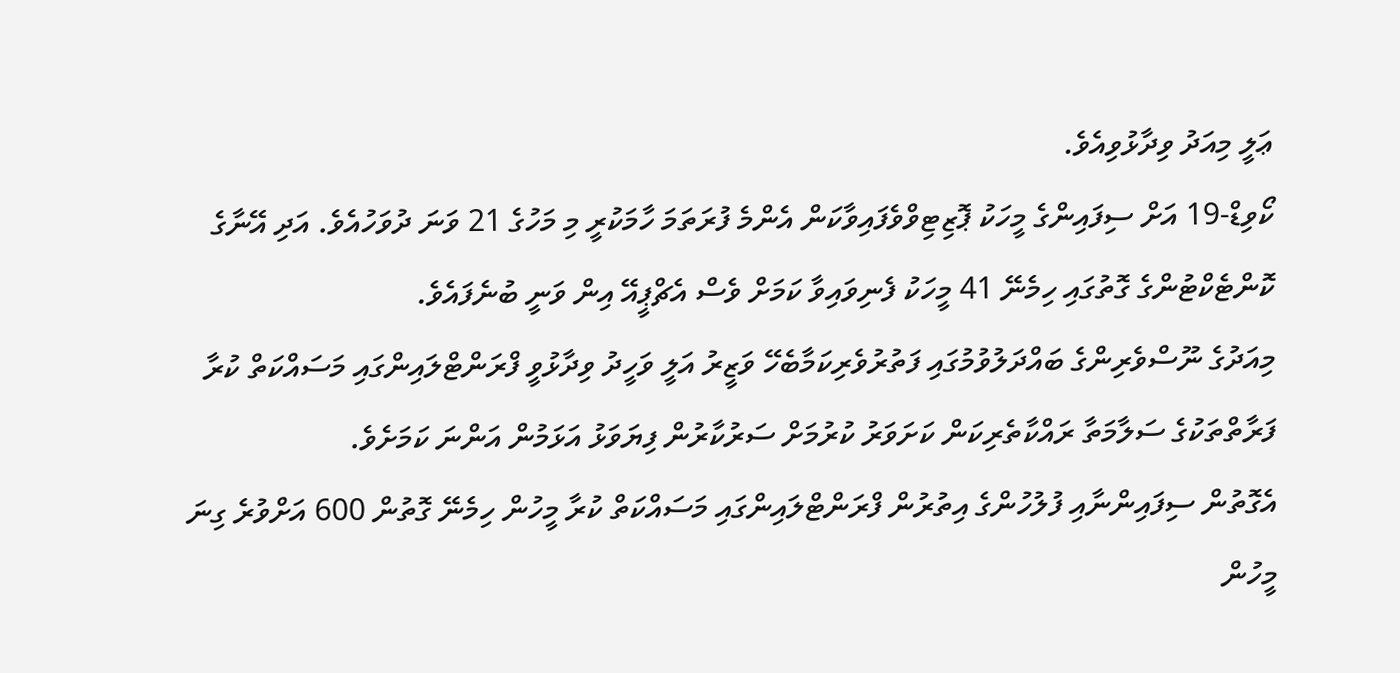ޢަލީ މިއަދު ވިދާޅުވިއެވެ.
ކޯވިޑް-19 އަށް ސިފައިންގެ މީހަކު ޕޮޒިޓިވްވެފައިވާކަން އެންމެ ފުރަތަމަ ހާމަކުރީ މި މަހުގެ 21 ވަނަ ދުވަހުއެވެ. އަދި އޭނާގެ ކޮންޓެކްޓުންގެ ގޮތުގައި ހިމެނޭ 41 މީހަކު ފެނިވައިވާ ކަމަށް ވެސް އެޗްޕީއޭ އިން ވަނީ ބުނެފައެވެ.
މިއަދުގެ ނޫސްވެރިންގެ ބައްދަލުވުމުގައި ފަތުރުވެރިކަމާބެހޭ ވަޒީރު އަލީ ވަހީދު ވިދާޅުވީ ފްރަންޓްލައިންގައި މަސައްކަތް ކުރާ ފަރާތްތަކުގެ ސަލާމަތާ ރައްކާތެރިކަން ކަށަވަރު ކުރުމަށް ސަރުކާރުން ފިޔަވަޅު އަޅަމުން އަންނަ ކަމަށެވެ.
އެގޮތުން ސިފައިންނާއި ފުލުހުންގެ އިތުރުން ފްރަންޓްލައިންގައި މަސައްކަތް ކުރާ މީހުން ހިމެނޭ ގޮތުން 600 އަށްވުރެ ގިނަ މީހުން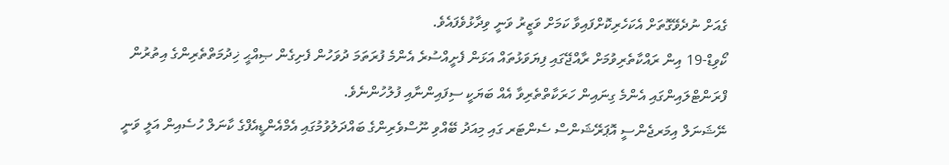ގެއަށް ނުދެވޭގޮތަށް އެކަހެރިކޮށްފައިވާ ކަމަށް ވަޒީރު ވަނީ ވިދާޅުވެފައެވެ.
ކޯވިޑް-19 އިން ރައްކާތެރިވުމަށް ރާއްޖޭގައި ފިޔަވަޅުތައް އަޅަން ފެށީއްސުރެ އެންމެ ފުރަތަމަ ދުވަހުން ފެށިގެން ޞިއްޙީ ޚިދުމަތްތެރިންގެ އިތުރުން ފްރަންޓްލައިންގައި އެންމެ ގިނައިން ހަރަކާތްތެރިވާ އެއް ބަޔަކީ ސިފައިންނާއި ފުލުހުންނެވެ.
ނޭޝަނަލް އިމަރޖެންސީ އޮޕަރޭޝަންސް ސެންޓަރ ގައި މިއަދު ބޭއްވި ނޫސްވެރިންގެ ބައްދަލުވުމުގައި އެމްއެންޑީއެފްގެ ކާނަލް ހުސެއިން އަލީ ވަނީ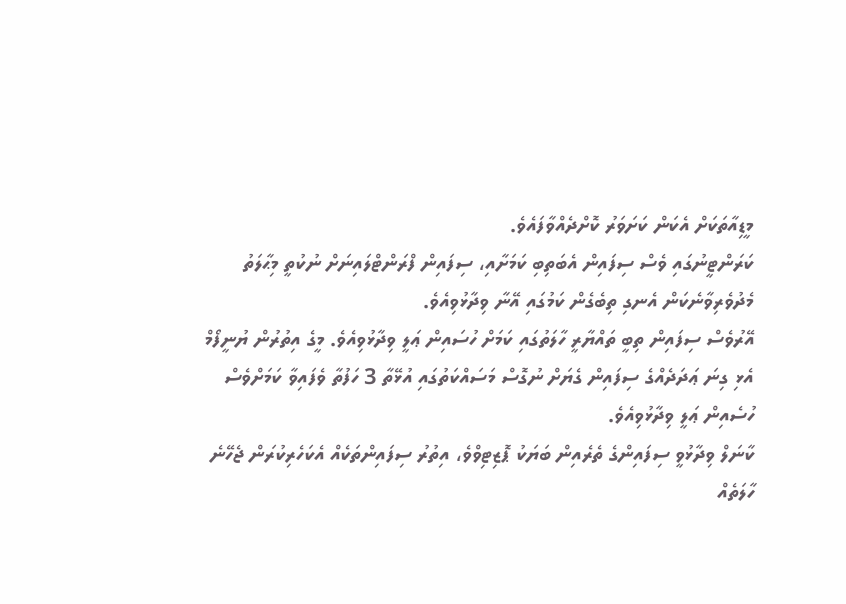މީޑިއާތަކަށް އެކަން ކަށަވަރު ކޮށްދެއްވާފައެވެ.
ކަރަންޓީނުގައި ވެސް ސިފައިން އެބަތިބި ކަމަށާއި، ސިފައިން ފްރަންޓްލައިނަށް ނުކުތީ މިޙާލަތު މެދުވެރިވާނެކަން އެނގި ތިބެގެން ކަމުގައި އޭނާ ވިދާޅުވިއެވެ.
އޭރުވެސް ސިފައިން ތިބީ ތައްޔާރީ ހާލަތުގައި ކަމަށް ހުސައިން ޢަލީ ވިދާޅުވިއެވެ. މީގެ އިތުރުން ޔުނީފޯމް އެޅި ގިނަ ޢަދަދެއްގެ ސިފައިން ގެޔަށް ނުގޮސް މަސައްކަތުގައި އުޅޭތާ 3 ހަފުތާ ވެފައިވާ ކަމަށްވެސް ހުސެއިން ޢަލީ ވިދާޅުވިއެވެ.
ކާނަލް ވިދާޅުވީ ސިފައިންގެ ތެރެއިން ބަޔަކު ޕޮޒިޓިވްވެ، އިތުރު ސިފައިންތަކެއް އެކަހެރިކުރަން ޖެހޭނެ ހާލަތެއް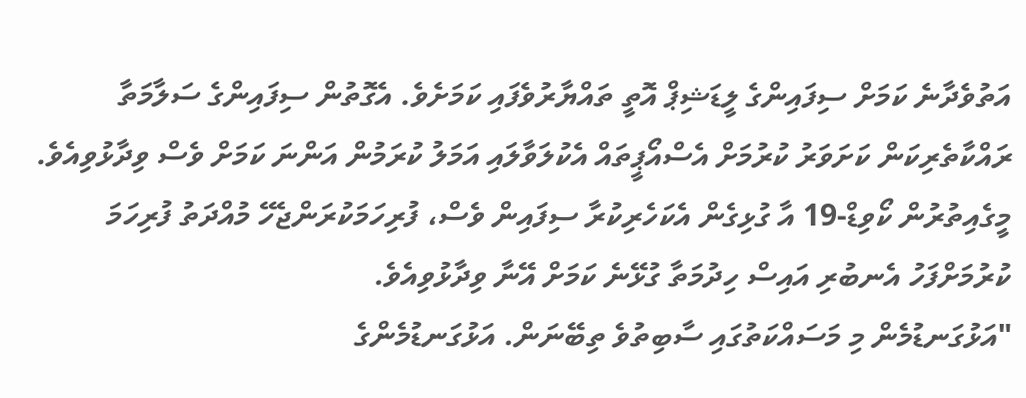އަތުވެދާނެ ކަމަށް ސިފައިންގެ ލީޑަޝިޕް އޮތީ ތައްޔާރުވެފައި ކަމަށެވެ. އެގޮތުން ސިފައިންގެ ސަލާމަތާ ރައްކާތެރިކަން ކަށަވަރު ކުރުމަށް އެސްއޯޕީތައް އެކުލަވާލައި އަމަލު ކުރަމުން އަންނަ ކަމަށް ވެސް ވިދާޅުވިއެވެ.
މީގެއިތުރުން ކޯވިޑް-19 އާ ގުޅިގެން އެކަހެރިކުރާ ސިފައިން ވެސް، ފުރިހަމަކުރަންޖެހޭ މުއްދަތު ފުރިހަމަ ކުރުމަށްފަހު އެނބުރި އައިސް ހިދުމަތާ ގުޅޭނެ ކަމަށް އޭނާ ވިދާޅުވިއެވެ.
"އަޅުގަނޑުމެން މި މަސައްކަތުގައި ސާބިތުވެ ތިބޭނަން. އަޅުގަނޑުމެންގެ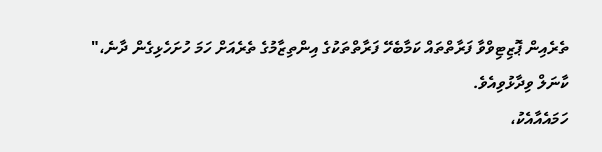ތެރެއިން ޕޮޒިޓިވްވާ ފަރާތްތައް ކަމާބެހޭ ފަރާތްތަކުގެ އިންތިޒާމުގެ ތެރެއަށް ހަމަ ހުށަހެޅިގެން ދާނެ،" ކާނަލް ވިދާޅުވިއެވެ.
ހަމައެއާއެކު،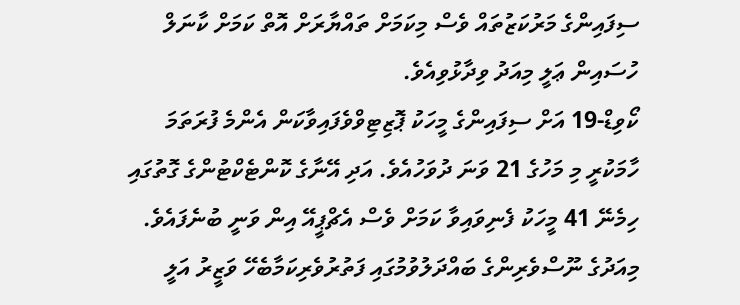ސިފައިންގެ މަރުކަޒުތައް ވެސް މިކަމަށް ތައްޔާރަށް އޮތް ކަމަށް ކާނަލް ހުސައިން ޢަލީ މިއަދު ވިދާޅުވިއެވެ.
ކޯވިޑް-19 އަށް ސިފައިންގެ މީހަކު ޕޮޒިޓިވްވެފައިވާކަން އެންމެ ފުރަތަމަ ހާމަކުރީ މި މަހުގެ 21 ވަނަ ދުވަހުއެވެ. އަދި އޭނާގެ ކޮންޓެކްޓުންގެ ގޮތުގައި ހިމެނޭ 41 މީހަކު ފެނިވައިވާ ކަމަށް ވެސް އެޗްޕީއޭ އިން ވަނީ ބުނެފައެވެ.
މިއަދުގެ ނޫސްވެރިންގެ ބައްދަލުވުމުގައި ފަތުރުވެރިކަމާބެހޭ ވަޒީރު އަލީ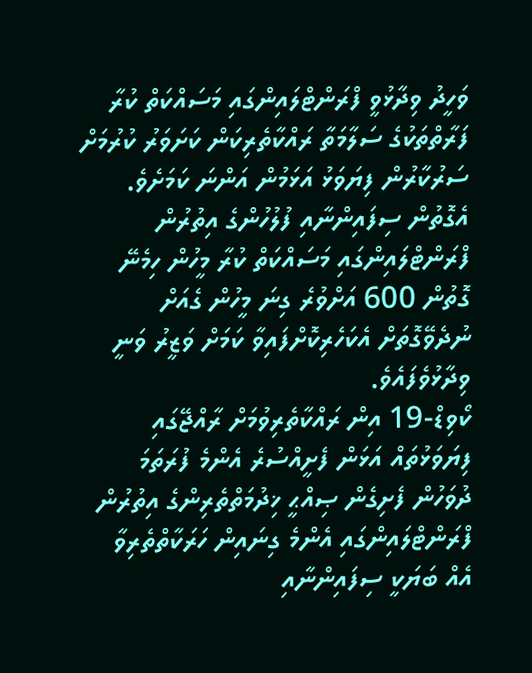ވަހީދު ވިދާޅުވީ ފްރަންޓްލައިންގައި މަސައްކަތް ކުރާ ފަރާތްތަކުގެ ސަލާމަތާ ރައްކާތެރިކަން ކަށަވަރު ކުރުމަށް ސަރުކާރުން ފިޔަވަޅު އަޅަމުން އަންނަ ކަމަށެވެ.
އެގޮތުން ސިފައިންނާއި ފުލުހުންގެ އިތުރުން ފްރަންޓްލައިންގައި މަސައްކަތް ކުރާ މީހުން ހިމެނޭ ގޮތުން 600 އަށްވުރެ ގިނަ މީހުން ގެއަށް ނުދެވޭގޮތަށް އެކަހެރިކޮށްފައިވާ ކަމަށް ވަޒީރު ވަނީ ވިދާޅުވެފައެވެ.
ކޯވިޑް-19 އިން ރައްކާތެރިވުމަށް ރާއްޖޭގައި ފިޔަވަޅުތައް އަޅަން ފެށީއްސުރެ އެންމެ ފުރަތަމަ ދުވަހުން ފެށިގެން ޞިއްޙީ ޚިދުމަތްތެރިންގެ އިތުރުން ފްރަންޓްލައިންގައި އެންމެ ގިނައިން ހަރަކާތްތެރިވާ އެއް ބަޔަކީ ސިފައިންނާއި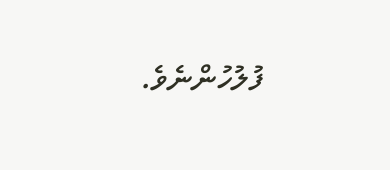ފުލުހުންނެވެ.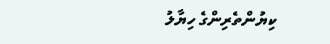ކިޔުންތެރިންގެ ހިޔާލު